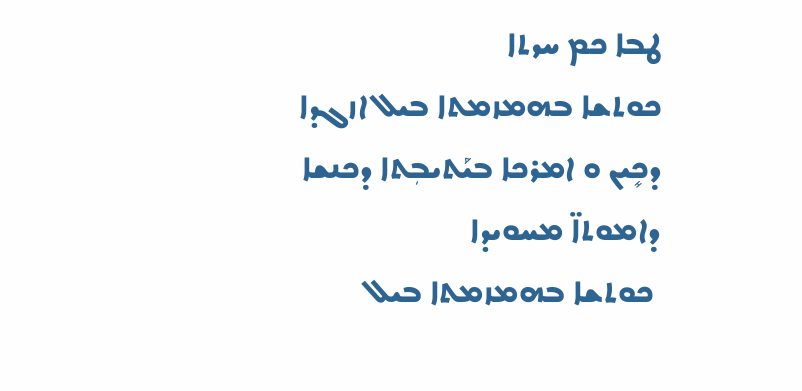ܛܒܐ ܟܡ ܚܖܬܐ
ܟܘܬܫܐ ܒܗܡܙܡܬܐ ܒܝܠ ܐܙܓܕܐ ܕܟܻܝܢ ܘ ܐܡܪܟܐ ܒܝܰܬܝܒܼܬܐ ܕܟܢܫܐ ܕܐܡܘܬܐ̈ ܡܚܘܝܕܐ
 ܟܘܬܫܐ ܒܗܡܙܡܬܐ ܒܝܠ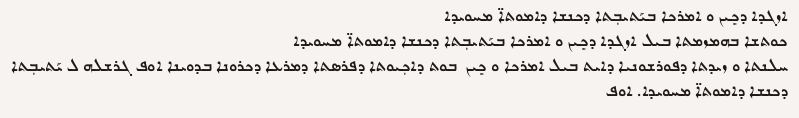ܐܙܓܕܐ ܕܟܻܝܢ ܘ ܐܡܪܟܐ ܒܝܰܬܝܒܼܬܐ ܕܟܢܫܐ ܕܐܡܘܬܐ̈ ܡܚܘܝܕܐ
ܟܘܬܫܐ ܒܗܡܙܡܬܐ ܒܝܠ ܐܙܓܕܐ ܕܟܻܝܢ ܘ ܐܡܪܟܐ ܒܝܰܬܝܒܼܬܐ ܕܟܢܫܐ ܕܐܡܘܬܐ̈ ܡܚܘܝܕܐ
ܚܠܢܬܐ ܘ ܙܝܕܬܐ ܕܦܘܪܫܘܢܝܐ ܕܐܝܬ ܒܝܠ ܐܡܪܟܐ ܘ ܟܻܝܢ  ܒܘܬ ܕܐܟܼܝܘܬܐ ܕܦܪܣܬܐ ܕܡܪܥܐ ܕܟܪܘܢܐ ܒܕܘܝܢܐ ܐܘܦ ܓܪܫܠܗ ܠ ܝܰܬܝܒܼܬܐ ܕܟܢܫܐ ܕܐܡܘܬܐ̈ ܡܚܘܝܕܐ. ܐܘܦ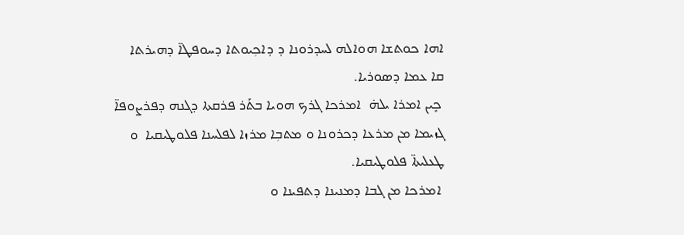ܐܗܐ ܟܘܬܫܐ ܗܘܐܠܗ ܠܚܕܪܘܢܐ ܕ ܕܐܟܼܝܘܬܐ ܕܚܘܦܛܐ̈ ܕܗܝܪܬܐ  ܩܐ ܥܡܐ ܕܣܘܪܝܐ.
 ܟܻܝܢ ܐܡܪܐ ܝܠܗ̇  ܐܡܪܟܐ ܓܪܟ ܗܘܝܐ ܒܬܰܪ ܦܪܩܬܐ ܕܓܢܗ ܕܦܪܨܘܦܐ̈ ܓܙܝܡܐ ܡܢ ܡܪܥܐ ܕܟܪܘܢܐ ܘ ܡܬܒܼܐ ܡܪܙܐ ܠܦܠܚܢܐ ܦܠܘܛܝܩܝܐ  ܘ ܛܥܠܝܬܐ̈ ܦܠܘܛܝܩܝܐ.
 ܐܡܪܟܐ ܡܢ ܓܒܐ ܕܡܢܝܢܐ ܕܬܦܝܢܐ ܘ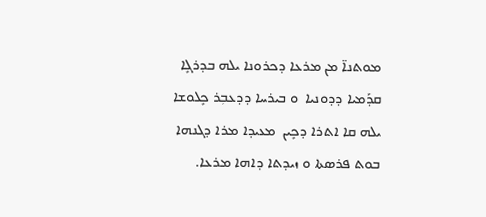ܡܘܬܢܐ̈ ܡܢ ܡܪܥܐ ܕܟܪܘܢܐ ܝܠܗ ܒܕܪܓܻܐ ܩܕܰܡܝܐ ܕܕܘܢܝܐ  ܘ ܒܝܪܚܐ ܕܕܥܒܼܪ ܟܻܠܘܫܐ ܝܠܗ ܩܐ ܐܬܪܐ ܕܟܻܝܢ  ܡܥܝܕܐ ܡܪܐ ܕܓܢܗܐ ܒܘܬ ܦܪܣܬܐ ܘ ܙܝܕܬܐ ܕܐܗܐ ܡܪܥܐ.